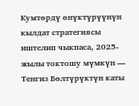Кумтөрдү өнүктүрүүнүн кылдат стратегиясы иштелип чыкпаса, 2025-жылы токтошу мүмкүн — Тенгиз Бөлтүрүктүн каты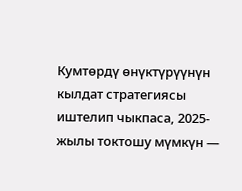Кумтөрдү өнүктүрүүнүн кылдат стратегиясы иштелип чыкпаса, 2025-жылы токтошу мүмкүн —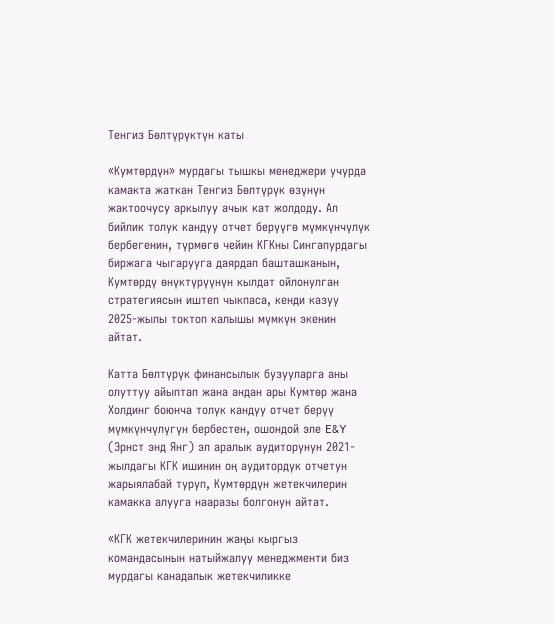Тенгиз Бөлтүрүктүн каты

«Кумтөрдүн» мурдагы тышкы менеджери учурда камакта жаткан Тенгиз Бөлтүрүк өзүнүн жактоочусу аркылуу ачык кат жолдоду. Ал бийлик толук кандуу отчет берүүгө мүмкүнчүлүк бербегенин, түрмөгө чейин КГКны Сингапурдагы биржага чыгарууга даярдап башташканын, Кумтөрдү өнүктүрүүнүн кылдат ойлонулган стратегиясын иштеп чыкпаса, кенди казуу 2025-жылы токтоп калышы мүмкүн экенин айтат.

Катта Бөлтүрүк финансылык бузууларга аны олуттуу айыптап жана андан ары Кумтөр жана Холдинг боюнча толук кандуу отчет берүү мүмкүнчүлүгүн бербестен, ошондой эле E&Y (Эрнст энд Янг) эл аралык аудиторунун 2021-жылдагы КГК ишинин оң аудитордук отчетун жарыялабай туруп, Кумтөрдүн жетекчилерин камакка алууга нааразы болгонун айтат.

«КГК жетекчилеринин жаңы кыргыз командасынын натыйжалуу менеджменти биз мурдагы канадалык жетекчиликке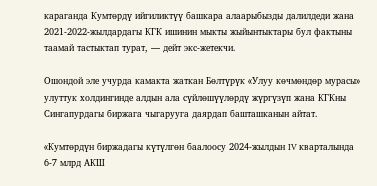караганда Кумтөрдү ийгиликтүү башкара алаарыбызды далилдеди жана 2021-2022-жылдардагы КГК ишинин мыкты жыйынтыктары бул фактыны таамай тастыктап турат, — дейт экс-жетекчи.

Ошондой эле учурда камакта жаткан Бөлтүрүк «Улуу көчмөндөр мурасы» улуттук холдингинде алдын ала сүйлөшүүлөрдү жүргүзүп жана КГКны Сингапурдагы биржага чыгарууга даярдап башташканын айтат.

«Кумтөрдүн биржадагы күтүлгөн баалоосу 2024-жылдын IV кварталында 6-7 млрд АКШ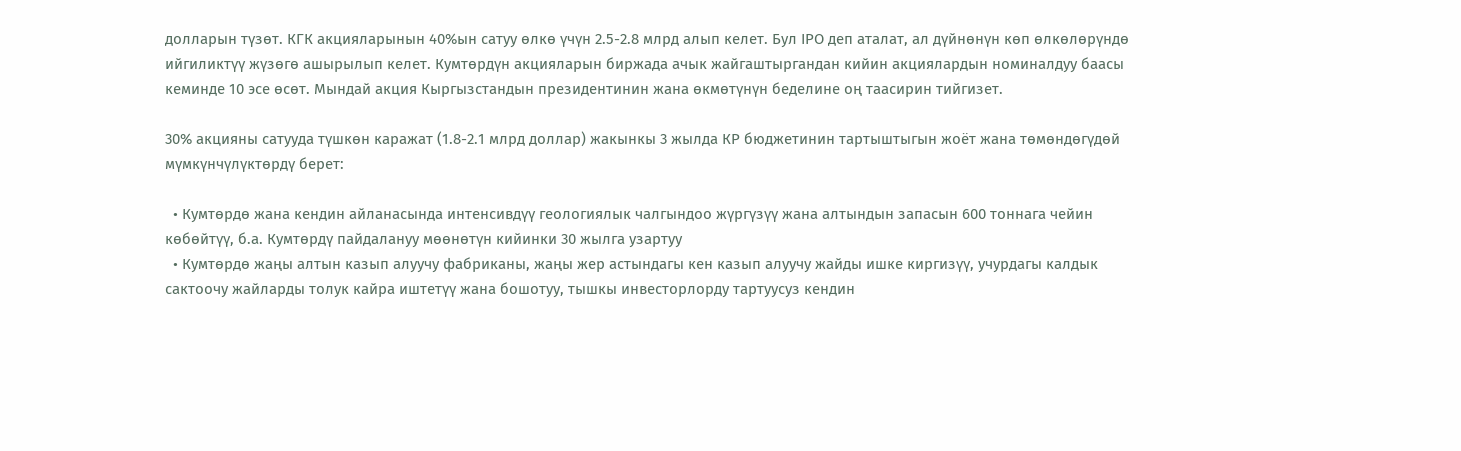долларын түзөт. КГК акцияларынын 40%ын сатуу өлкө үчүн 2.5-2.8 млрд алып келет. Бул IPO деп аталат, ал дүйнөнүн көп өлкөлөрүндө ийгиликтүү жүзөгө ашырылып келет. Кумтөрдүн акцияларын биржада ачык жайгаштыргандан кийин акциялардын номиналдуу баасы кеминде 10 эсе өсөт. Мындай акция Кыргызстандын президентинин жана өкмөтүнүн беделине оң таасирин тийгизет.

30% акцияны сатууда түшкөн каражат (1.8-2.1 млрд доллар) жакынкы 3 жылда КР бюджетинин тартыштыгын жоёт жана төмөндөгүдөй мүмкүнчүлүктөрдү берет:

  • Кумтөрдө жана кендин айланасында интенсивдүү геологиялык чалгындоо жүргүзүү жана алтындын запасын 600 тоннага чейин көбөйтүү, б.а. Кумтөрдү пайдалануу мөөнөтүн кийинки 30 жылга узартуу
  • Кумтөрдө жаңы алтын казып алуучу фабриканы, жаңы жер астындагы кен казып алуучу жайды ишке киргизүү, учурдагы калдык сактоочу жайларды толук кайра иштетүү жана бошотуу, тышкы инвесторлорду тартуусуз кендин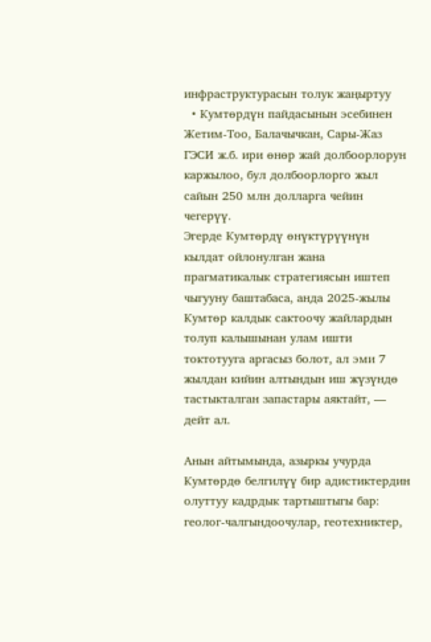инфраструктурасын толук жаңыртуу
  • Кумтөрдүн пайдасынын эсебинен Жетим-Тоо, Балачычкан, Сары-Жаз ГЭСИ ж.б. ири өнөр жай долбоорлорун каржылоо, бул долбоорлорго жыл сайын 250 млн долларга чейин чегерүү.
Эгерде Кумтөрдү өнүктүрүүнүн кылдат ойлонулган жана прагматикалык стратегиясын иштеп чыгууну баштабаса, анда 2025-жылы Кумтөр калдык сактоочу жайлардын толуп калышынан улам ишти токтотууга аргасыз болот, ал эми 7 жылдан кийин алтындын иш жүзүндө тастыкталган запастары аяктайт, — дейт ал.

Анын айтымында, азыркы учурда Кумтөрдө белгилүү бир адистиктердин олуттуу кадрдык тартыштыгы бар: геолог-чалгындоочулар, геотехниктер,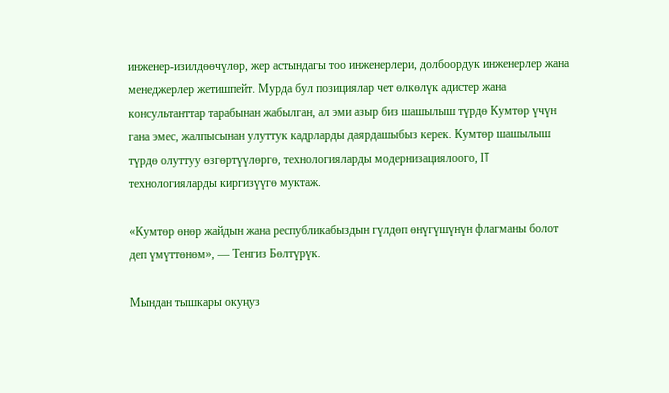инженер-изилдөөчүлөр, жер астындагы тоо инженерлери, долбоордук инженерлер жана менеджерлер жетишпейт. Мурда бул позициялар чет өлкөлүк адистер жана консультанттар тарабынан жабылган, ал эми азыр биз шашылыш түрдө Кумтөр үчүн гана эмес, жалпысынан улуттук кадрларды даярдашыбыз керек. Кумтөр шашылыш түрдө олуттуу өзгөртүүлөргө, технологияларды модернизациялоого, IT технологияларды киргизүүгө муктаж.

«Кумтөр өнөр жайдын жана республикабыздын гүлдөп өнүгүшүнүн флагманы болот деп үмүттөнөм», — Тенгиз Бөлтүрүк.

Мындан тышкары окуңуз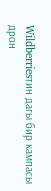Wildberriesтин дагы бир кампасы дрон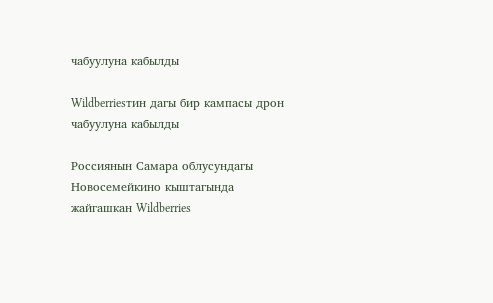чабуулуна кабылды

Wildberriesтин дагы бир кампасы дрон чабуулуна кабылды

Россиянын Самара облусундагы Новосемейкино кыштагында жайгашкан Wildberries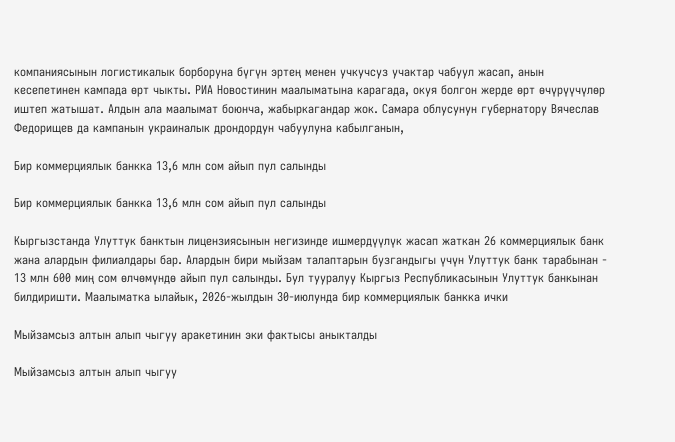компаниясынын логистикалык борборуна бүгүн эртең менен учкучсуз учактар чабуул жасап, анын кесепетинен кампада өрт чыкты. РИА Новостинин маалыматына карагада, окуя болгон жерде өрт өчүрүүчүлөр иштеп жатышат. Алдын ала маалымат боюнча, жабыркагандар жок. Самара облусунун губернатору Вячеслав Федорищев да кампанын украиналык дрондордун чабуулуна кабылганын,

Бир коммерциялык банкка 13,6 млн сом айып пул салынды

Бир коммерциялык банкка 13,6 млн сом айып пул салынды

Кыргызстанда Улуттук банктын лицензиясынын негизинде ишмердүүлүк жасап жаткан 26 коммерциялык банк жана алардын филиалдары бар. Алардын бири мыйзам талаптарын бузгандыгы үчүн Улуттук банк тарабынан - 13 млн 600 миң сом өлчөмүндө айып пул салынды. Бул тууралуу Кыргыз Республикасынын Улуттук банкынан билдиришти. Маалыматка ылайык, 2026-жылдын 30-июлунда бир коммерциялык банкка ички

Мыйзамсыз алтын алып чыгуу аракетинин эки фактысы аныкталды

Мыйзамсыз алтын алып чыгуу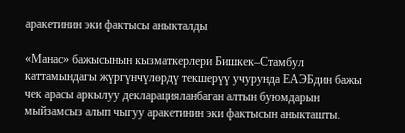аракетинин эки фактысы аныкталды

«Манас» бажысынын кызматкерлери Бишкек–Стамбул каттамындагы жүргүнчүлөрдү текшерүү учурунда ЕАЭБдин бажы чек арасы аркылуу декларацияланбаган алтын буюмдарын мыйзамсыз алып чыгуу аракетинин эки фактысын аныкташты.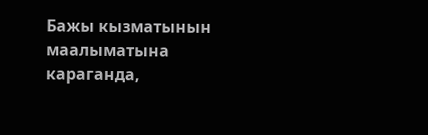Бажы кызматынын маалыматына караганда,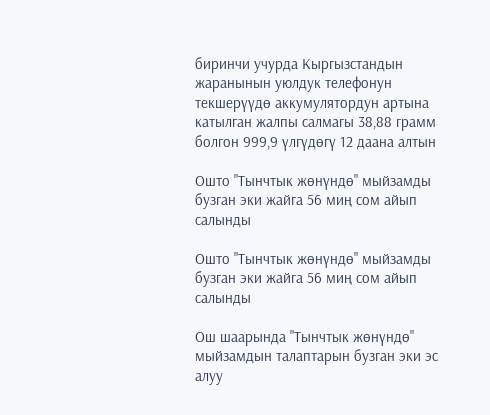биринчи учурда Кыргызстандын жаранынын уюлдук телефонун текшерүүдө аккумулятордун артына катылган жалпы салмагы 38,88 грамм болгон 999,9 үлгүдөгү 12 даана алтын

Ошто "Тынчтык жөнүндө" мыйзамды бузган эки жайга 56 миң сом айып салынды

Ошто "Тынчтык жөнүндө" мыйзамды бузган эки жайга 56 миң сом айып салынды

Ош шаарында "Тынчтык жөнүндө" мыйзамдын талаптарын бузган эки эс алуу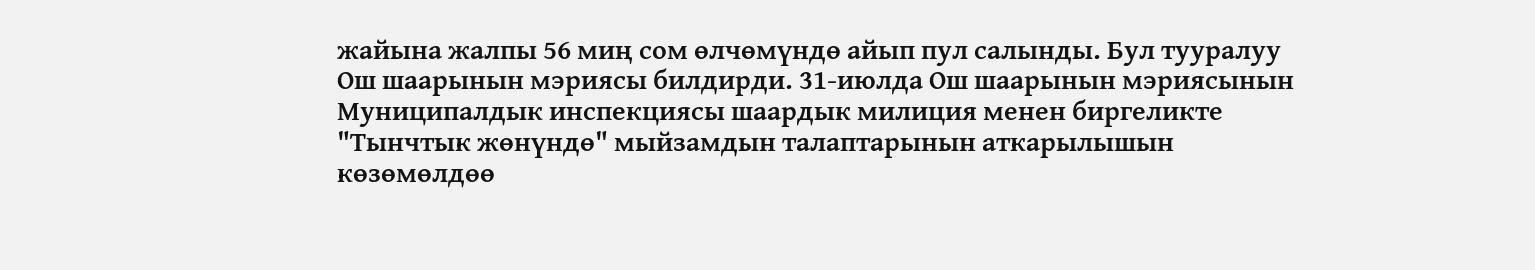жайына жалпы 56 миң сом өлчөмүндө айып пул салынды. Бул тууралуу Ош шаарынын мэриясы билдирди. 31-июлда Ош шаарынын мэриясынын Муниципалдык инспекциясы шаардык милиция менен биргеликте "Тынчтык жөнүндө" мыйзамдын талаптарынын аткарылышын көзөмөлдөө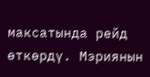максатында рейд өткөрдү. Мэриянын